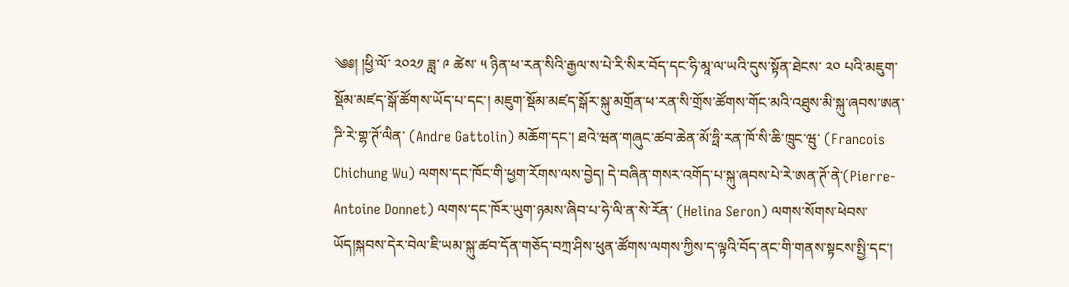༄༅། །ཕྱི་ལོ་ ༢༠༢༡ ཟླ་ ༩ ཚེས་ ༥ ཉིན་ཕ་རན་སིའི་རྒྱལ་ས་པེ་རི་སིར་བོད་དང་ཧི་མཱ་ལ་ཡའི་དུས་སྟོན་ཐེངས་ ༢༠ པའི་མཇུག་སྡོམ་མཛད་སྒོ་ཚོགས་ཡོད་པ་དང་། མཇུག་སྡོམ་མཛད་སྒོར་སྐུ་མགྲོན་ཕ་རན་སི་གྲོས་ཚོགས་གོང་མའི་འཐུས་མི་སྐུ་ཞབས་ཨན་ཌི་རེ་གྷ་ཊོ་ལིན་ (Andre Gattolin) མཆོག་དང་། ཐའེ་ཝན་གཞུང་ཚབ་ཆེན་མོ་ཧྥི་རན་ཁོ་སི་ཆི་ཁྲུང་ཝུ་ (Francois Chichung Wu) ལགས་དང་ཁོང་གི་ཕྱག་རོགས་ལས་བྱེད། དེ་བཞིན་གསར་འགོད་པ་སྐུ་ཞབས་པེ་རེ་ཨན་ཊོ་ནེ་(Pierre-Antoine Donnet) ལགས་དང་ཁོར་ཡུག་ཉམས་ཞིབ་པ་ཧེ་ལི་ན་སེ་རོན་ (Helina Seron) ལགས་སོགས་ཕེབས་ཡོད།སྐབས་དེར་བེལ་ཇི་ཡམ་སྐུ་ཚབ་དོན་གཅོད་བཀྲ་ཤིས་ཕུན་ཚོགས་ལགས་ཀྱིས་ད་ལྟའི་བོད་ནང་གི་གནས་སྟངས་སྤྱི་དང་།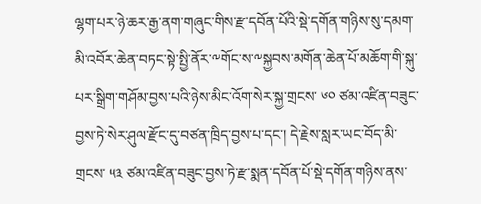ལྷག་པར་ཉེ་ཆར་རྒྱ་ནག་གཞུང་གིས་རྫ་དབོན་པོའི་སྡེ་དགོན་གཉིས་སུ་དམག་མི་འབོར་ཆེན་བཏང་སྟེ་སྤྱི་ནོར་༸གོང་ས་༸སྐྱབས་མགོན་ཆེན་པོ་མཆོག་གི་སྐུ་པར་སྒྲིག་གཤོམ་བྱས་པའི་ཉེས་མིང་འོག་སེར་སྐྱ་གྲངས་ ༦༠ ཙམ་འཛིན་བཟུང་བྱས་ཏེ་སེར་ཤུལ་རྫོང་དུ་བཙན་ཁྲིད་བྱས་པ་དང་། དེ་རྗེས་སླར་ཡང་བོད་མི་གྲངས་ ༥༣ ཙམ་འཛིན་བཟུང་བྱས་ཏེ་རྫ་སྨན་དབོན་པོ་སྡེ་དགོན་གཉིས་ནས་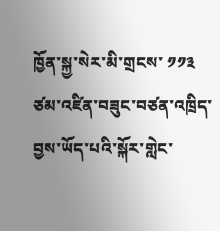ཁྱོན་སྐྱ་སེར་མི་གྲངས་ ༡༡༣ ཙམ་འཛིན་བཟུང་བཙན་འཁྲིད་བྱས་ཡོད་པའི་སྐོར་གླེང་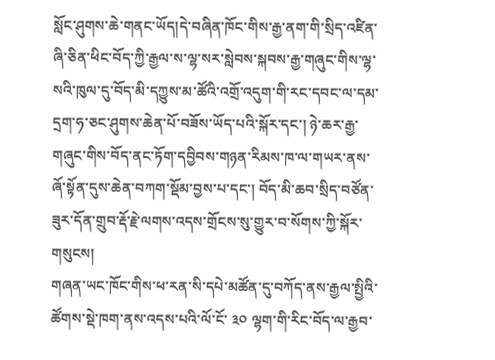སློང་ཤུགས་ཆེ་གནང་ཡོད།དེ་བཞིན་ཁོང་གིས་རྒྱ་ནག་གི་སྲིད་འཛིན་ཞི་ཅིན་ཕིང་བོད་ཀྱི་རྒྱལ་ས་ལྷ་སར་སླེབས་སྐབས་རྒྱ་གཞུང་གིས་ལྷ་སའི་ཁུལ་དུ་བོད་མི་དཀྱུས་མ་ཚོའི་འགྲོ་འདུག་གི་རང་དབང་ལ་དམ་དྲག་ཧ་ཅང་ཤུགས་ཆེན་པོ་བཟོས་ཡོད་པའི་སྐོར་དང་། ཉེ་ཆར་རྒྱ་གཞུང་གིས་བོད་ནང་ཏོག་དབྱིབས་གཉན་རིམས་ཁ་ལ་གཡར་ནས་ཞོ་སྟོན་དུས་ཆེན་བཀག་སྡོམ་བྱས་པ་དང་། བོད་མི་ཆབ་སྲིད་བཙོན་ཟུར་དོན་གྲུབ་རྡོ་རྗེ་ལགས་འདས་གྲོངས་སུ་གྱུར་བ་སོགས་ཀྱི་སྐོར་གསུངས།
གཞན་ཡང་ཁོང་གིས་ཕ་རན་སི་དཔེ་མཚོན་དུ་བཀོད་ནས་རྒྱལ་སྤྱིའི་ཚོགས་སྡེ་ཁག་ནས་འདས་པའི་ལོ་ངོ་ ༣༠ ལྷག་གི་རིང་བོད་ལ་རྒྱབ་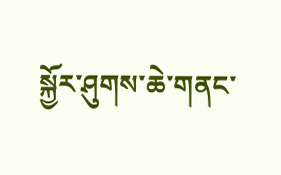སྐྱོར་ཤུགས་ཆེ་གནང་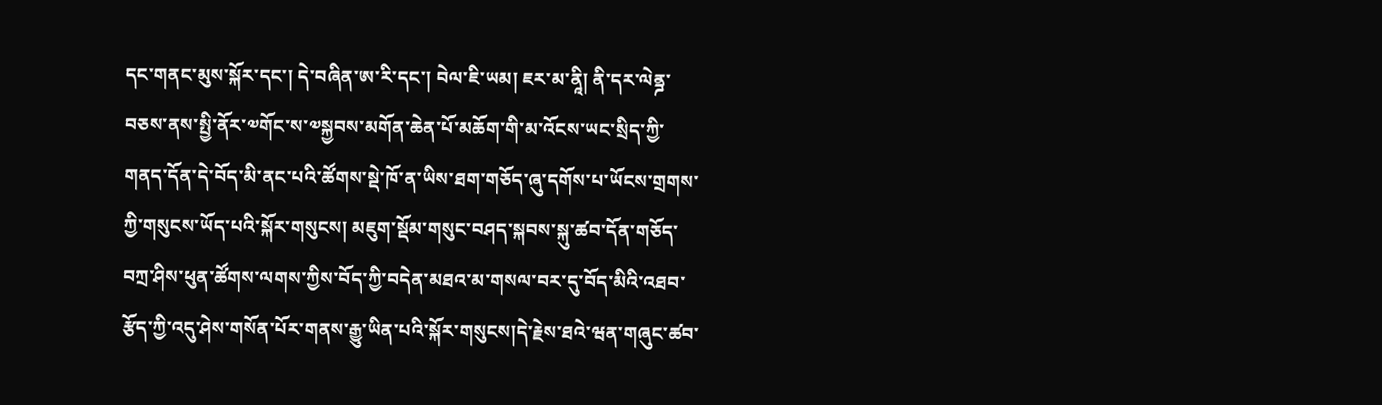དང་གནང་མུས་སྐོར་དང་། དེ་བཞིན་ཨ་རི་དང་། བེལ་ཇི་ཡམ། ཇར་མ་ནཱི། ནི་དར་ལེནྜ་བཅས་ནས་སྤྱི་ནོར་༧གོང་ས་༧སྐྱབས་མགོན་ཆེན་པོ་མཆོག་གི་མ་འོངས་ཡང་སྲིད་ཀྱི་གནད་དོན་དེ་བོད་མི་ནང་པའི་ཚོགས་སྡེ་ཁོ་ན་ཡིས་ཐག་གཅོད་ཞུ་དགོས་པ་ཡོངས་གྲགས་ཀྱི་གསུངས་ཡོད་པའི་སྐོར་གསུངས། མཇུག་སྡོམ་གསུང་བཤད་སྐབས་སྐུ་ཚབ་དོན་གཅོད་བཀྲ་ཤིས་ཕུན་ཚོགས་ལགས་ཀྱིས་བོད་ཀྱི་བདེན་མཐའ་མ་གསལ་བར་དུ་བོད་མིའི་འཐབ་རྩོད་ཀྱི་འདུ་ཤེས་གསོན་པོར་གནས་རྒྱུ་ཡིན་པའི་སྐོར་གསུངས།དེ་རྗེས་ཐའེ་ཝན་གཞུང་ཚབ་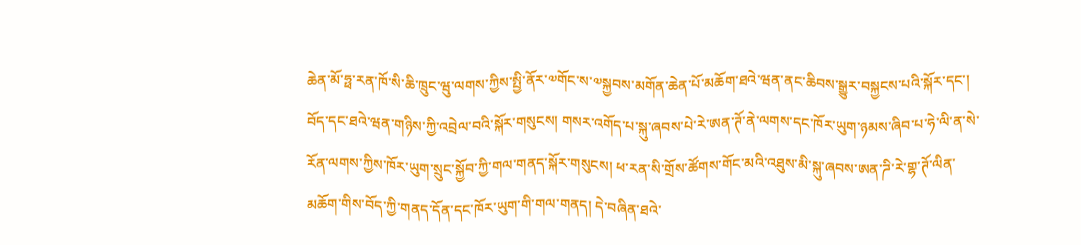ཆེན་མོ་ཧྥ་རན་ཁོ་སི་ཆི་ཁྲུང་ཝུ་ལགས་ཀྱིས་སྤྱི་ནོར་༧གོང་ས་༧སྐྱབས་མགོན་ཆེན་པོ་མཆོག་ཐའེ་ཝན་ནང་ཆིབས་སྒྱུར་བསྐྱངས་པའི་སྐོར་དང་། བོད་དང་ཐའེ་ཝན་གཉིས་ཀྱི་འབྲེལ་བའི་སྐོར་གསུངས། གསར་འགོད་པ་སྐུ་ཞབས་པེ་རེ་ཨན་ཊོ་ནེ་ལགས་དང་ཁོར་ཡུག་ཉམས་ཞིབ་པ་ཧེ་ལི་ན་སེ་རོན་ལགས་ཀྱིས་ཁོར་ཡུག་སྲུང་སྐྱོབ་ཀྱི་གལ་གནད་སྐོར་གསུངས། ཕ་རན་སི་གྲོས་ཚོགས་གོང་མའི་འཐུས་མི་སྐུ་ཞབས་ཨན་ཌི་རེ་གྷ་ཊོ་ལིན་མཆོག་གིས་བོད་ཀྱི་གནད་དོན་དང་ཁོར་ཡུག་གི་གལ་གནད། དེ་བཞིན་ཐའེ་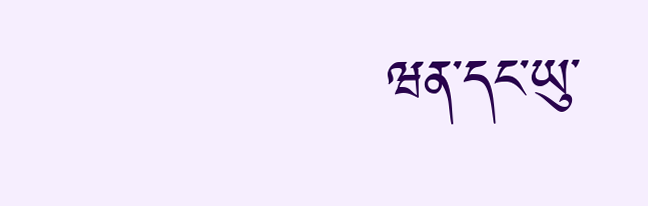ཝན་དང་ཡུ་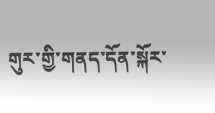གུར་གྱི་གནད་དོན་སྐོར་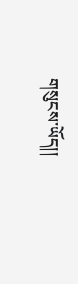གསུངས་ཡོད།།